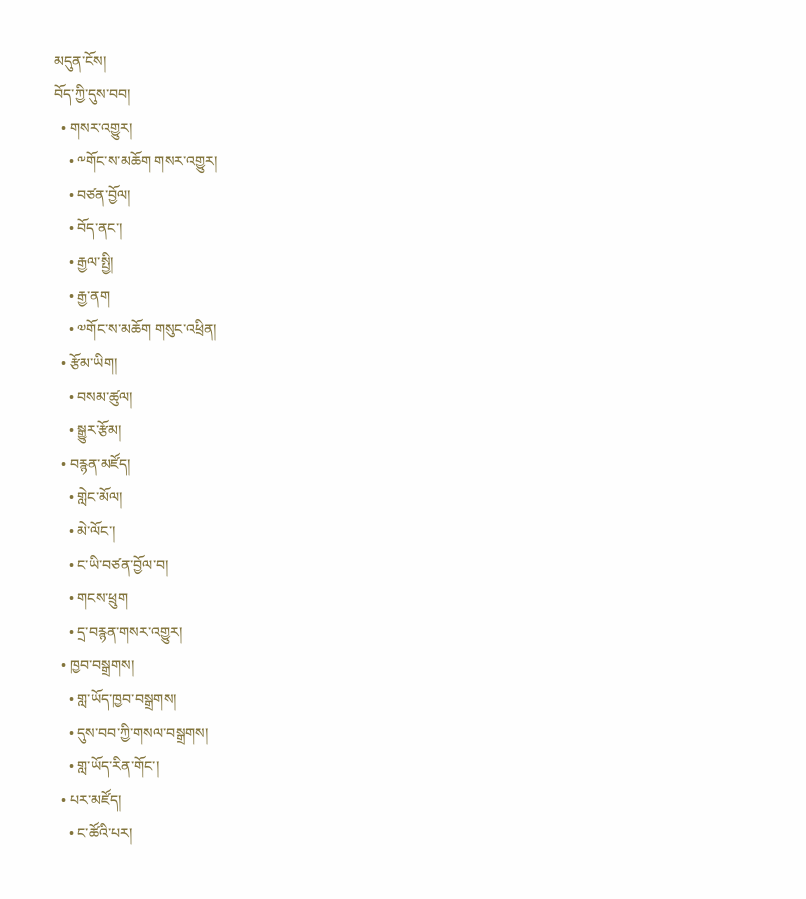མདུན་ངོས།
བོད་ཀྱི་དུས་བབ།
  • གསར་འགྱུར།
    • ༸གོང་ས་མཆོག གསར་འགྱུར།
    • བཙན་བྱོལ།
    • བོད་ནང་།
    • རྒྱལ་སྤྱི།
    • རྒྱ་ནག
    • ༧གོང་ས་མཆོག གསུང་འཕྲིན།
  • རྩོམ་ཡིག།
    • བསམ་ཚུལ།
    • སྒྱུར་རྩོམ།
  • བརྙན་མཛོད།
    • གླེང་མོལ།
    • མེ་ལོང་།
    • ང་ཡི་བཙན་བྱོལ་བ།
    • གངས་ཕྲུག
    • དྲ་བརྙན་གསར་འགྱུར།
  • ཁྱབ་བསྒྲགས།
    • གླ་ཡོད་ཁྱབ་བསྒྲགས།
    • དུས་བབ་ཀྱི་གསལ་བསྒྲགས།
    • གླ་ཡོད་རིན་གོང་།
  • པར་མཛོད།
    • ང་ཚོའི་པར།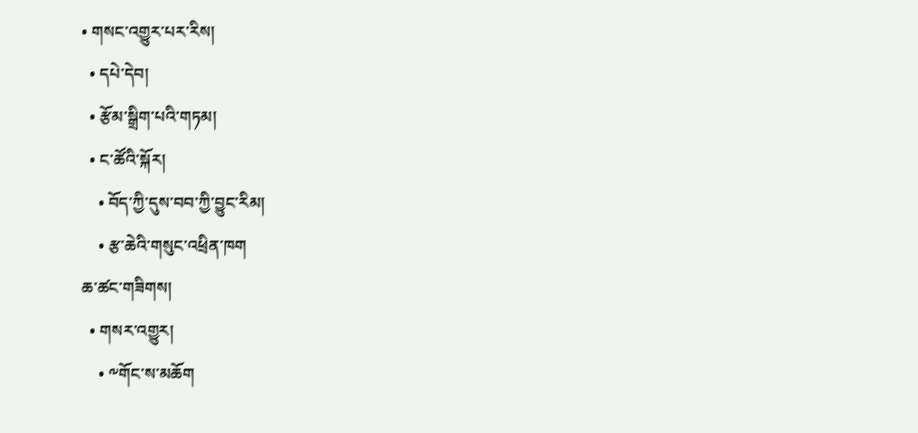• གསང་འགྱུར་པར་རིས།
  • དཔེ་དེབ།
  • རྩོམ་སྒྲིག་པའི་གཏམ།
  • ང་ཚོའི་སྐོར།
    • བོད་ཀྱི་དུས་བབ་ཀྱི་བྱུང་རིམ།
    • རྩ་ཆེའི་གསུང་འཕྲིན་ཁག
ཆ་ཚང་གཟིགས།
  • གསར་འགྱུར།
    • ༸གོང་ས་མཆོག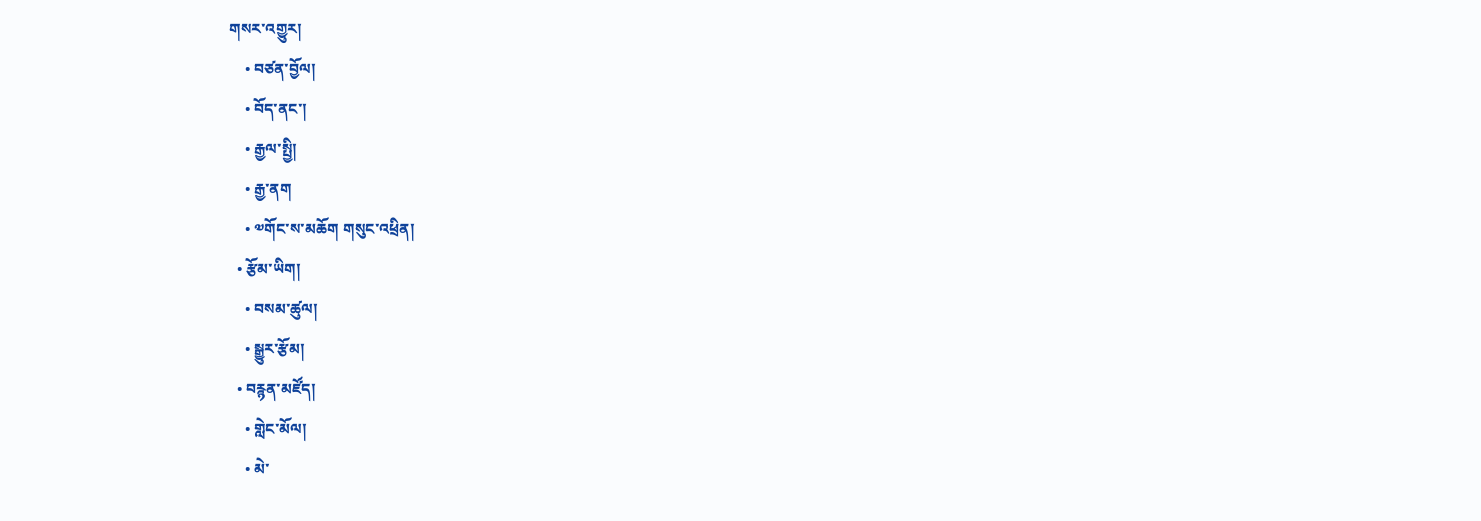གསར་འགྱུར།
    • བཙན་བྱོལ།
    • བོད་ནང་།
    • རྒྱལ་སྤྱི།
    • རྒྱ་ནག
    • ༧གོང་ས་མཆོག གསུང་འཕྲིན།
  • རྩོམ་ཡིག།
    • བསམ་ཚུལ།
    • སྒྱུར་རྩོམ།
  • བརྙན་མཛོད།
    • གླེང་མོལ།
    • མེ་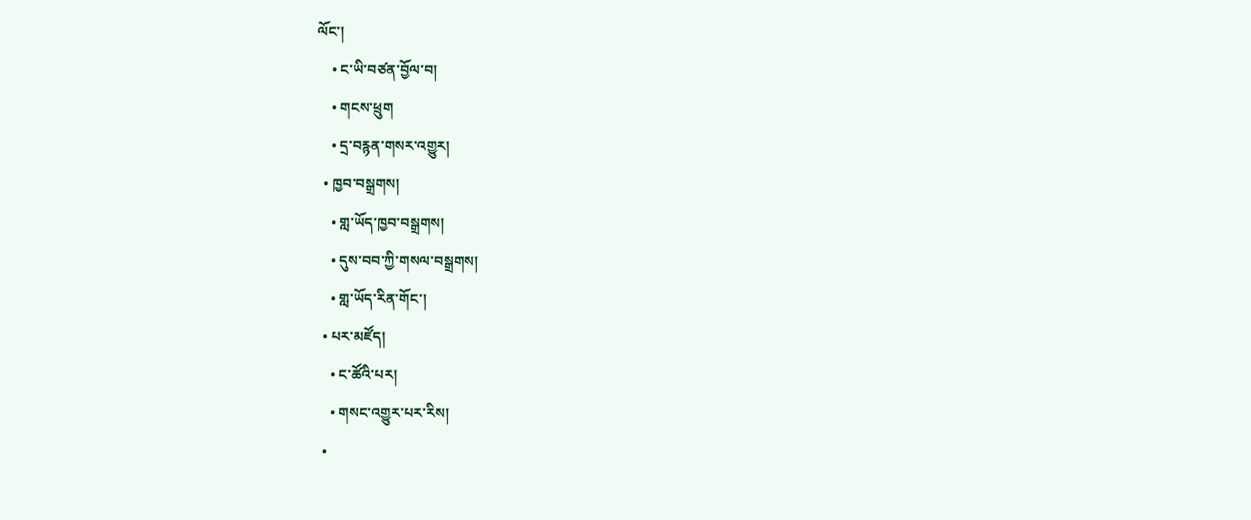ལོང་།
    • ང་ཡི་བཙན་བྱོལ་བ།
    • གངས་ཕྲུག
    • དྲ་བརྙན་གསར་འགྱུར།
  • ཁྱབ་བསྒྲགས།
    • གླ་ཡོད་ཁྱབ་བསྒྲགས།
    • དུས་བབ་ཀྱི་གསལ་བསྒྲགས།
    • གླ་ཡོད་རིན་གོང་།
  • པར་མཛོད།
    • ང་ཚོའི་པར།
    • གསང་འགྱུར་པར་རིས།
  •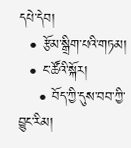དཔེ་དེབ།
  • རྩོམ་སྒྲིག་པའི་གཏམ།
  • ང་ཚོའི་སྐོར།
    • བོད་ཀྱི་དུས་བབ་ཀྱི་བྱུང་རིམ།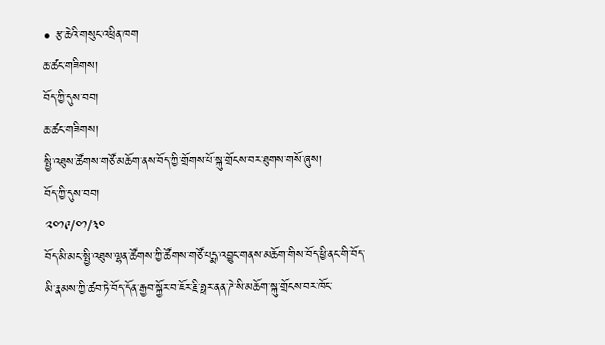• རྩ་ཆེའི་གསུང་འཕྲིན་ཁག
ཆ་ཚང་གཟིགས།
བོད་ཀྱི་དུས་བབ།
ཆ་ཚང་གཟིགས།
སྤྱི་འཐུས་ཚོགས་གཙོ་མཆོག་ནས་བོད་ཀྱི་གྲོགས་པོ་སྐུ་གྲོངས་བར་ཐུགས་གསོ་ཞུས།
བོད་ཀྱི་དུས་བབ།
༢༠༡༩/༠༡/༣༠
བོད་མི་མང་སྤྱི་འཐུས་ལྷན་ཚོགས་ཀྱི་ཚོགས་གཙོ་པདྨ་འབྱུང་གནས་མཆོག་གིས་བོད་ཕྱི་ནང་གི་བོད་མི་རྣམས་ཀྱི་ཚབ་ཏེ་བོད་དོན་རྒྱབ་སྐྱོར་བ་ཇོར་རྗི་ཧྥར་ནན་ཌེ་སི་མཆོག་སྐུ་གྲོངས་བར་ཁོང་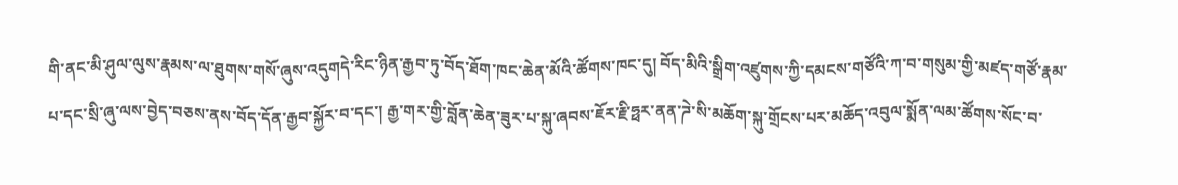གི་ནང་མི་ཤུལ་ལུས་རྣམས་ལ་ཐུགས་གསོ་ཞུས་འདུགདེ་རིང་ཉིན་རྒྱབ་ཏུ་བོད་ཐོག་ཁང་ཆེན་མོའི་ཚོགས་ཁང་དུ། བོད་མིའི་སྒྲིག་འཛུགས་ཀྱི་དམངས་གཙོའི་ཀ་བ་གསུམ་གྱི་མཛད་གཙོ་རྣམ་པ་དང་སྲི་ཞུ་ལས་བྱེད་བཅས་ནས་བོད་དོན་རྒྱབ་སྐྱོར་བ་དང་། རྒྱ་གར་གྱི་བློན་ཆེན་ཟུར་པ་སྐུ་ཞབས་ཇོར་རྗི་ཧྥར་ནན་ཌེ་སི་མཆོག་སྐུ་གྲོངས་པར་མཆོད་འབུལ་སྨོན་ལམ་ཚོགས་སོང་བ་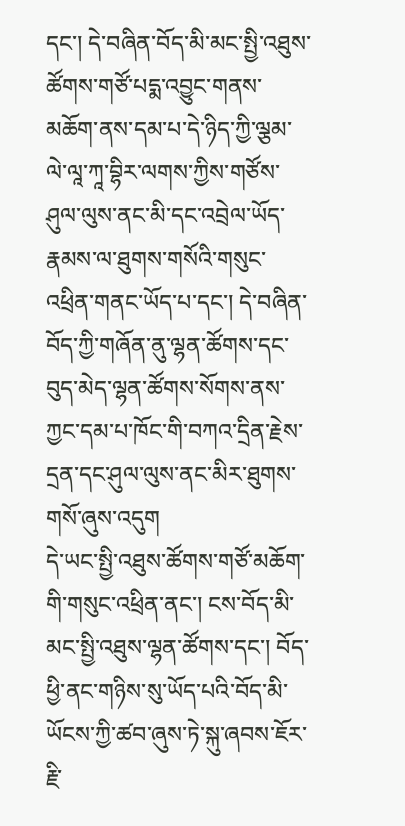དང་། དེ་བཞིན་བོད་མི་མང་སྤྱི་འཐུས་ཚོགས་གཙོ་པདྨ་འབྱུང་གནས་མཆོག་ནས་དམ་པ་དེ་ཉིད་ཀྱི་ལྕམ་ལེ་ལཱ་ཀཱ་བྷིར་ལགས་ཀྱིས་གཙོས་ཤུལ་ལུས་ནང་མི་དང་འབྲེལ་ཡོད་རྣམས་ལ་ཐུགས་གསོའི་གསུང་འཕྲིན་གནང་ཡོད་པ་དང་། དེ་བཞིན་བོད་ཀྱི་གཞོན་ནུ་ལྷན་ཚོགས་དང་བུད་མེད་ལྷན་ཚོགས་སོགས་ནས་ཀྱང་དམ་པ་ཁོང་གི་བཀའ་དྲིན་རྗེས་དྲན་དང་ཤུལ་ལུས་ནང་མིར་ཐུགས་གསོ་ཞུས་འདུག
དེ་ཡང་སྤྱི་འཐུས་ཚོགས་གཙོ་མཆོག་གི་གསུང་འཕྲིན་ནང་། ངས་བོད་མི་མང་སྤྱི་འཐུས་ལྷན་ཚོགས་དང་། བོད་ཕྱི་ནང་གཉིས་སུ་ཡོད་པའི་བོད་མི་ཡོངས་ཀྱི་ཚབ་ཞུས་ཏེ་སྐུ་ཞབས་ཇོར་རྗི་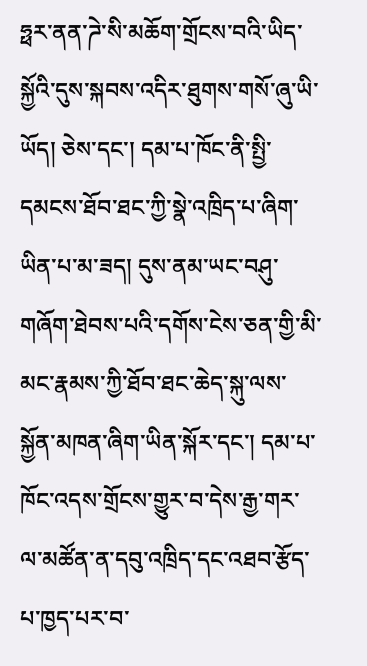ཧྥར་ནན་ཌེ་སི་མཆོག་གྲོངས་བའི་ཡིད་སྐྱོའི་དུས་སྐབས་འདིར་ཐུགས་གསོ་ཞུ་ཡི་ཡོད། ཅེས་དང་། དམ་པ་ཁོང་ནི་སྤྱི་དམངས་ཐོབ་ཐང་ཀྱི་སྣེ་འཁྲིད་པ་ཞིག་ཡིན་པ་མ་ཟད། དུས་ནམ་ཡང་བཤུ་གཞོག་ཐེབས་པའི་དགོས་ངེས་ཅན་གྱི་མི་མང་རྣམས་ཀྱི་ཐོབ་ཐང་ཆེད་སྐུ་ལས་སྐྱོན་མཁན་ཞིག་ཡིན་སྐོར་དང་། དམ་པ་ཁོང་འདས་གྲོངས་གྱུར་བ་དེས་རྒྱ་གར་ལ་མཚོན་ན་དབུ་འཁྲིད་དང་འཐབ་རྩོད་པ་ཁྱད་པར་བ་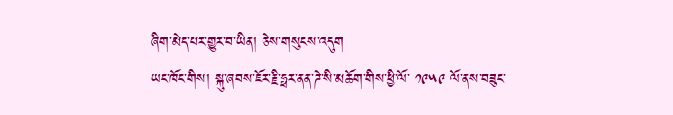ཞིག་མེད་པར་གྱུར་བ་ཡིན། ཅེས་གསུངས་འདུག
ཡང་ཁོང་གིས། སྐུ་ཞབས་ཇོར་རྗི་ཧྥར་ནན་ཌེ་སི་མཆོག་གིས་ཕྱི་ལོ་ ༡༩༥༩ ལོ་ནས་བཟུང་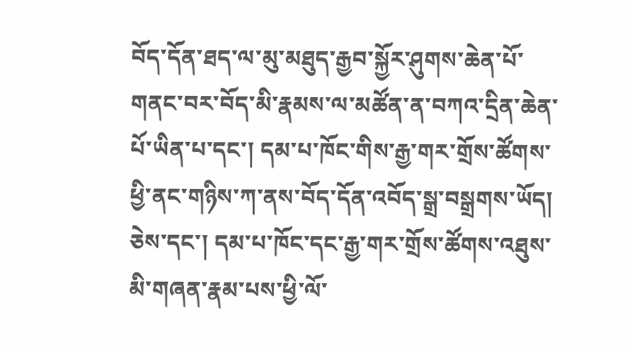བོད་དོན་ཐད་ལ་མུ་མཐུད་རྒྱབ་སྐྱོར་ཤུགས་ཆེན་པོ་གནང་བར་བོད་མི་རྣམས་ལ་མཚོན་ན་བཀའ་དྲིན་ཆེན་པོ་ཡིན་པ་དང་། དམ་པ་ཁོང་གིས་རྒྱ་གར་གྲོས་ཚོགས་ཕྱི་ནང་གཉིས་ཀ་ནས་བོད་དོན་འབོད་སྒྲ་བསྒྲགས་ཡོད། ཅེས་དང་། དམ་པ་ཁོང་དང་རྒྱ་གར་གྲོས་ཚོགས་འཐུས་མི་གཞན་རྣམ་པས་ཕྱི་ལོ་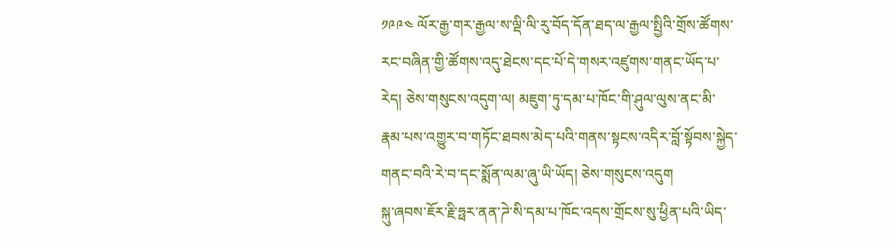༡༩༩༤ ལོར་རྒྱ་གར་རྒྱལ་ས་ལྡི་ལི་རུ་བོད་དོན་ཐད་ལ་རྒྱལ་སྤྱིའི་གྲོས་ཚོགས་རང་བཞིན་གྱི་ཚོགས་འདུ་ཐེངས་དང་པོ་དེ་གསར་འཛུགས་གནང་ཡོད་པ་རེད། ཅེས་གསུངས་འདུག་ལ། མཇུག་ཏུ་དམ་པ་ཁོང་གི་ཤུལ་ལུས་ནང་མི་རྣམ་པས་འགྱུར་བ་གཏོང་ཐབས་མེད་པའི་གནས་སྟངས་འདིར་བློ་སྟོབས་སྐྱེད་གནང་བའི་རེ་བ་དང་སྨོན་ལམ་ཞུ་ཡི་ཡོད། ཅེས་གསུངས་འདུག
སྐུ་ཞབས་ཇོར་རྗི་ཧྥར་ནན་ཌེ་སི་དམ་པ་ཁོང་འདས་གྲོངས་སུ་ཕྱིན་པའི་ཡིད་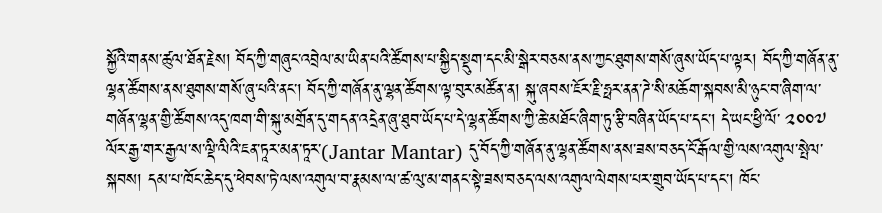སྐྱོའི་གནས་ཚུལ་ཐོན་རྗེས། བོད་ཀྱི་གཞུང་འབྲེལ་མ་ཡིན་པའི་ཚོགས་པ་སྐྱིད་སྡུག་དང་མི་སྒེར་བཅས་ནས་ཀྱང་ཐུགས་གསོ་ཞུས་ཡོད་པ་ལྟར། བོད་ཀྱི་གཞོན་ནུ་ལྷན་ཚོགས་ནས་ཐུགས་གསོ་ཞུ་པའི་ནང་། བོད་ཀྱི་གཞོན་ནུ་ལྷན་ཚོགས་ལྟ་བུར་མཚོན་ན། སྐུ་ཞབས་ཇོར་རྗི་ཧྥར་ནན་ཌེ་སི་མཆོག་སྐབས་མི་ཉུང་བ་ཞིག་ལ་གཞོན་ལྷན་གྱི་ཚོགས་འདུ་ཁག་གི་སྐུ་མགྲོན་དུ་གདན་འདྲེན་ཞུ་ཐུབ་ཡོད་པ་དེ་ལྷན་ཚོགས་ཀྱི་ཆེ་མཐོང་ཞིག་ཏུ་རྩི་བཞིན་ཡོད་པ་དང་། དེ་ཡང་ཕྱི་ལོ་ ༢༠༠༧ ལོར་རྒྱ་གར་རྒྱལ་ས་ལྡི་ལིའི་ཇན་ཏཱར་མན་ཏཱར་(Jantar Mantar) དུ་བོད་ཀྱི་གཞོན་ནུ་ལྷན་ཚོགས་ནས་ཟས་བཅད་ངོ་རྒོལ་གྱི་ལས་འགུལ་སྤེལ་སྐབས། དམ་པ་ཁོང་ཆེད་དུ་ཕེབས་ཏེ་ལས་འགུལ་བ་རྣམས་ལ་ཚ་ལུ་མ་གནང་སྟེ་ཟས་བཅད་ལས་འགུལ་ལེགས་པར་གྲུབ་ཡོད་པ་དང་། ཁོང་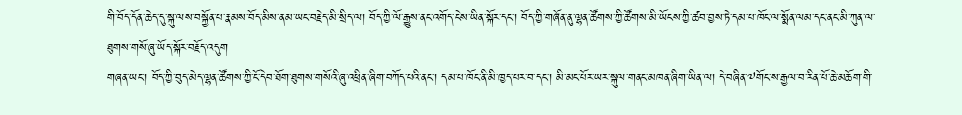གི་བོད་དོན་ཆེད་དུ་སྐུ་ལས་བསྐྱོན་པ་རྣམས་བོད་མིས་ནམ་ཡང་བརྗེད་མི་སྲིད་ལ། བོད་ཀྱི་ལོ་རྒྱུས་ནང་འགོད་ངེས་ཡིན་སྐོར་དང་། བོད་ཀྱི་གཞོན་ནུ་ལྷན་ཚོགས་ཀྱི་ཚོགས་མི་ཡོངས་ཀྱི་ཚབ་བྱས་ཏེ་དམ་པ་ཁོང་ལ་སྨོན་ལམ་དང་ནང་མི་ཀུན་ལ་ཐུགས་གསོ་ཞུ་ཡོད་སྐོར་བརྗོད་འདུག
གཞན་ཡང་། བོད་ཀྱི་བུད་མེད་ལྷན་ཚོགས་ཀྱི་ངོ་དེབ་ཐོག་ཐུགས་གསོའི་ཞུ་འཕྲིན་ཞིག་བཀོད་པའི་ནང་། དམ་པ་ཁོང་ནི་མི་ཁྱད་པར་བ་དང་། མི་མང་པོར་ཡར་སྐུལ་གནང་མཁན་ཞིག་ཡིན་ལ། དེ་བཞིན་༧གོང་ས་རྒྱལ་བ་རིན་པོ་ཆེ་མཆོག་གི་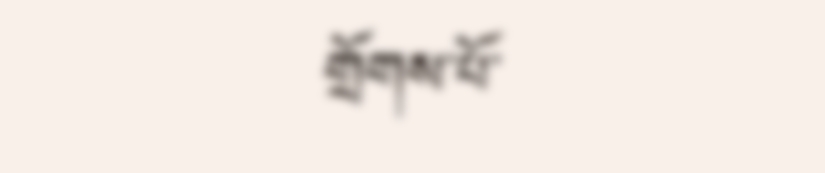གྲོགས་པོ་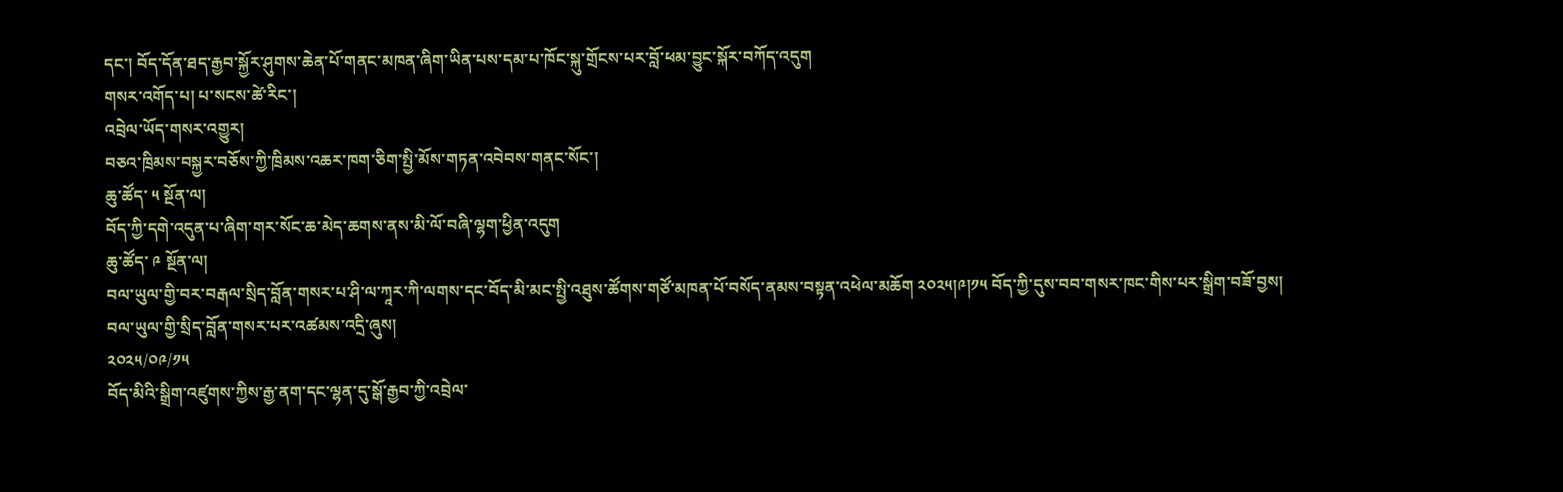དང་། བོད་དོན་ཐད་རྒྱབ་སྐྱོར་ཤུགས་ཆེན་པོ་གནང་མཁན་ཞིག་ཡིན་པས་དམ་པ་ཁོང་སྐུ་གྲོངས་པར་བློ་ཕམ་བྱུང་སྐོར་བཀོད་འདུག
གསར་འགོད་པ། པ་སངས་ཚེ་རིང་།
འབྲེལ་ཡོད་གསར་འགྱུར།
བཅའ་ཁྲིམས་བསྐྱར་བཅོས་ཀྱི་ཁྲིམས་འཆར་ཁག་ཅིག་སྤྱི་མོས་གཏན་འབེབས་གནང་སོང་།
ཆུ་ཚོད་ ༥ སྔོན་ལ།
བོད་ཀྱི་དགེ་འདུན་པ་ཞིག་གར་སོང་ཆ་མེད་ཆགས་ནས་མི་ལོ་བཞི་ལྷག་ཕྱིན་འདུག
ཆུ་ཚོད་ ༩ སྔོན་ལ།
བལ་ཡུལ་གྱི་བར་བརྒལ་སྲིད་བློན་གསར་པ་ཤི་ལ་ཀཱར་ཀི་ལགས་དང་བོད་མི་མང་སྤྱི་འཐུས་ཚོགས་གཙོ་མཁན་པོ་བསོད་ནམས་བསྟན་འཕེལ་མཆོག ༢༠༢༥།༩།༡༥ བོད་ཀྱི་དུས་བབ་གསར་ཁང་གིས་པར་སྒྲིག་བཟོ་བྱས།
བལ་ཡུལ་གྱི་སྲིད་བློན་གསར་པར་འཚམས་འདྲི་ཞུས།
༢༠༢༥/༠༩/༡༥
བོད་མིའི་སྒྲིག་འཛུགས་ཀྱིས་རྒྱ་ནག་དང་ལྷན་དུ་སྒོ་རྒྱབ་ཀྱི་འབྲེལ་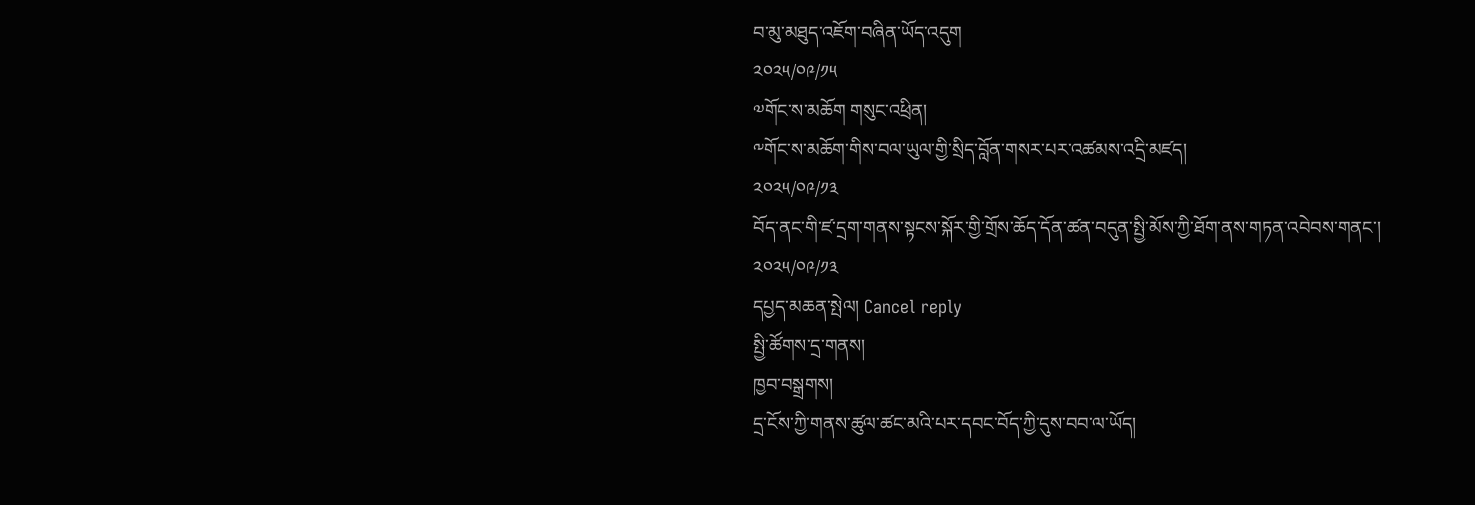བ་མུ་མཐུད་འཇོག་བཞིན་ཡོད་འདུག
༢༠༢༥/༠༩/༡༥
༧གོང་ས་མཆོག གསུང་འཕྲིན།
༸གོང་ས་མཆོག་གིས་བལ་ཡུལ་གྱི་སྲིད་བློན་གསར་པར་འཚམས་འདྲི་མཛད།
༢༠༢༥/༠༩/༡༣
བོད་ནང་གི་ཛ་དྲག་གནས་སྟངས་སྐོར་གྱི་གྲོས་ཆོད་དོན་ཚན་བདུན་སྤྱི་མོས་ཀྱི་ཐོག་ནས་གཏན་འབེབས་གནང་།
༢༠༢༥/༠༩/༡༣
དཔྱད་མཆན་སྤེལ། Cancel reply
སྤྱི་ཚོགས་དྲ་གནས།
ཁྱབ་བསྒྲགས།
དྲ་ངོས་ཀྱི་གནས་ཚུལ་ཚང་མའི་པར་དབང་བོད་ཀྱི་དུས་བབ་ལ་ཡོད།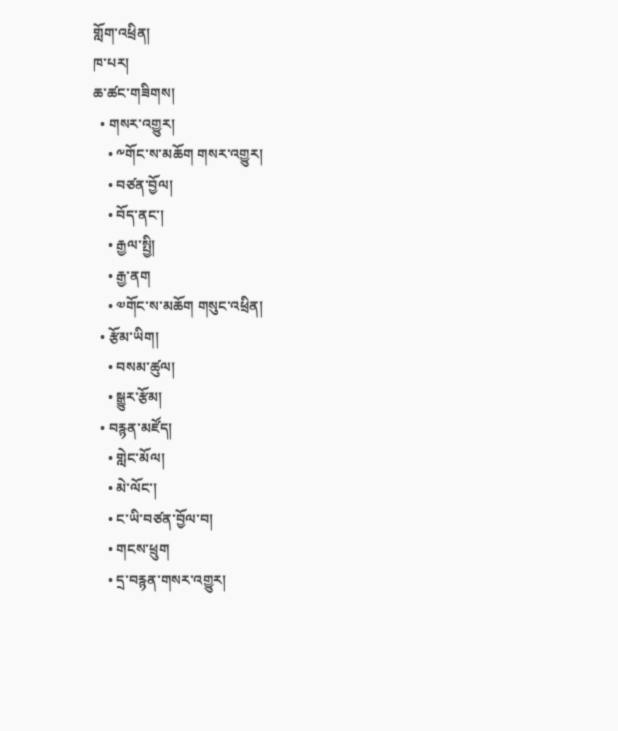གློག་འཕྲིན།
ཁ་པར།
ཆ་ཚང་གཟིགས།
  • གསར་འགྱུར།
    • ༸གོང་ས་མཆོག གསར་འགྱུར།
    • བཙན་བྱོལ།
    • བོད་ནང་།
    • རྒྱལ་སྤྱི།
    • རྒྱ་ནག
    • ༧གོང་ས་མཆོག གསུང་འཕྲིན།
  • རྩོམ་ཡིག།
    • བསམ་ཚུལ།
    • སྒྱུར་རྩོམ།
  • བརྙན་མཛོད།
    • གླེང་མོལ།
    • མེ་ལོང་།
    • ང་ཡི་བཙན་བྱོལ་བ།
    • གངས་ཕྲུག
    • དྲ་བརྙན་གསར་འགྱུར།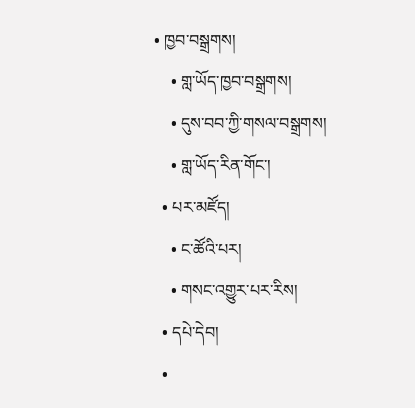• ཁྱབ་བསྒྲགས།
    • གླ་ཡོད་ཁྱབ་བསྒྲགས།
    • དུས་བབ་ཀྱི་གསལ་བསྒྲགས།
    • གླ་ཡོད་རིན་གོང་།
  • པར་མཛོད།
    • ང་ཚོའི་པར།
    • གསང་འགྱུར་པར་རིས།
  • དཔེ་དེབ།
  •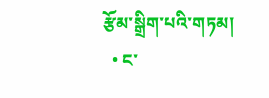རྩོམ་སྒྲིག་པའི་གཏམ།
  • ང་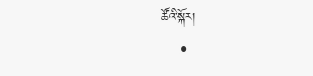ཚོའི་སྐོར།
    •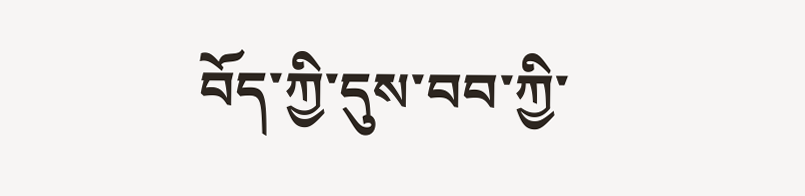བོད་ཀྱི་དུས་བབ་ཀྱི་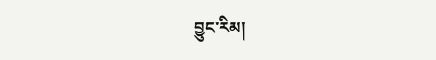བྱུང་རིམ།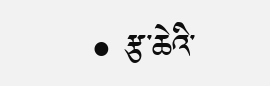• རྩ་ཆེའི་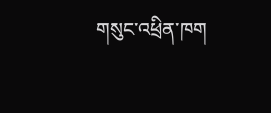གསུང་འཕྲིན་ཁག